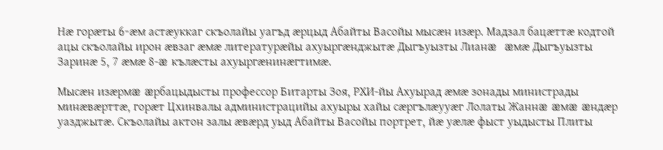Нæ горæты 6-æм астæуккаг скъолайы уагъд æрцыд Абайты Васойы мысæн изæр. Мадзал бацæттæ кодтой ацы скъолайы ирон æвзаг æмæ литературæйы ахуыргæнджытæ Дыгъуызты Лианæ  æмæ Дыгъуызты Заринæ 5, 7 æмæ 8-æ кълæсты ахуыргæнинæгтимæ.

Мысæн изæрмæ æрбацыдысты профессор Битарты Зоя, РХИ-йы Ахуырад æмæ зонады министрады минæвæрттæ, горæт Цхинвалы администрацийы ахуыры хайы сæргълæууæг Лолаты Жаннæ æмæ æндæр уазджытæ. Скъолайы актон залы æвæрд уыд Абайты Васойы портрет, йæ уæлæ фыст уыдысты Плиты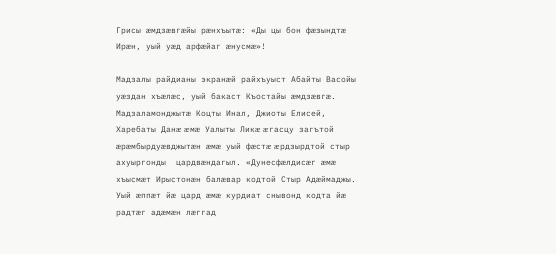Грисы æмдзæвгæйы рæнхъытæ: «Ды цы бон фæзындтæ Ирæн, уый уæд арфæйаг æнусмæ»!

Мадзалы райдианы экранæй райхъуыст Абайты Васойы уæздан хъæлæс, уый бакаст Къостайы æмдзæвгæ. Мадзаламонджытæ Коцты Инал, Джиоты Елисей, Харебаты Данæ æмæ Уалыты Ликæ æгасцу загътой æрæмбырдуæвджытæн æмæ уый фæстæ æрдзырдтой стыр ахуыргонды  цардвæндагыл. «Дунесфæлдисæг æмæ хъысмæт Ирыстонæн балæвар кодтой Стыр Адæймаджы. Уый æппæт йæ цард æмæ курдиат снывонд кодта йæ радтæг адæмæн лæггад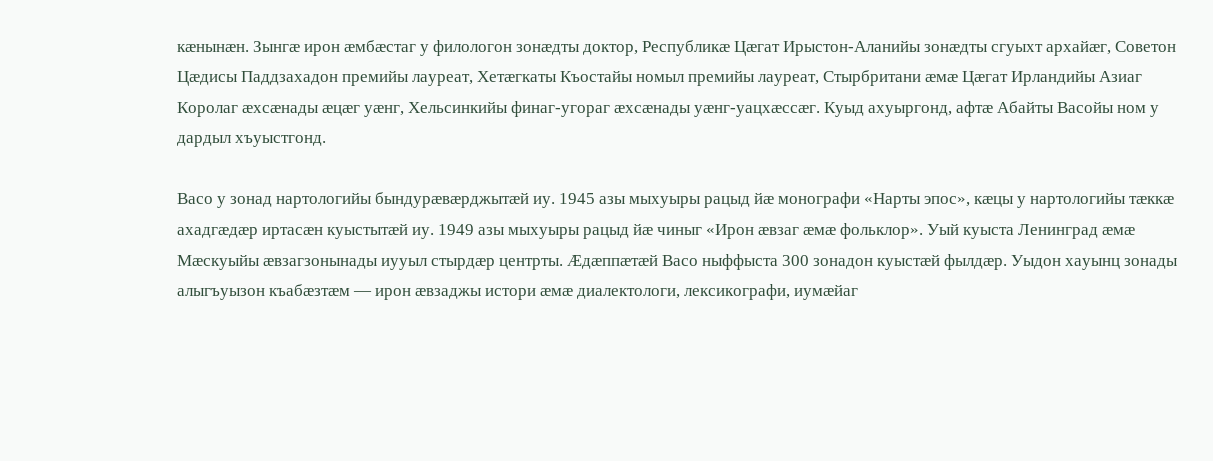кæнынæн. Зынгæ ирон æмбæстаг у филологон зонæдты доктор, Республикæ Цæгат Ирыстон-Аланийы зонæдты сгуыхт архайæг, Советон Цæдисы Паддзахадон премийы лауреат, Хетæгкаты Къостайы номыл премийы лауреат, Стырбритани æмæ Цæгат Ирландийы Азиаг Королаг æхсæнады æцæг уæнг, Хельсинкийы финаг-угораг æхсæнады уæнг-уацхæссæг. Куыд ахуыргонд, афтæ Абайты Васойы ном у дардыл хъуыстгонд.

Васо у зонад нартологийы бындурæвæрджытæй иу. 1945 азы мыхуыры рацыд йæ монографи «Нарты эпос», кæцы у нартологийы тæккæ ахадгæдæр иртасæн куыстытæй иу. 1949 азы мыхуыры рацыд йæ чиныг «Ирон æвзаг æмæ фольклор». Уый куыста Ленинград æмæ Мæскуыйы æвзагзонынады иууыл стырдæр центрты. Æдæппæтæй Васо ныффыста 300 зонадон куыстæй фылдæр. Уыдон хауынц зонады алыгъуызон къабæзтæм — ирон æвзаджы истори æмæ диалектологи, лексикографи, иумæйаг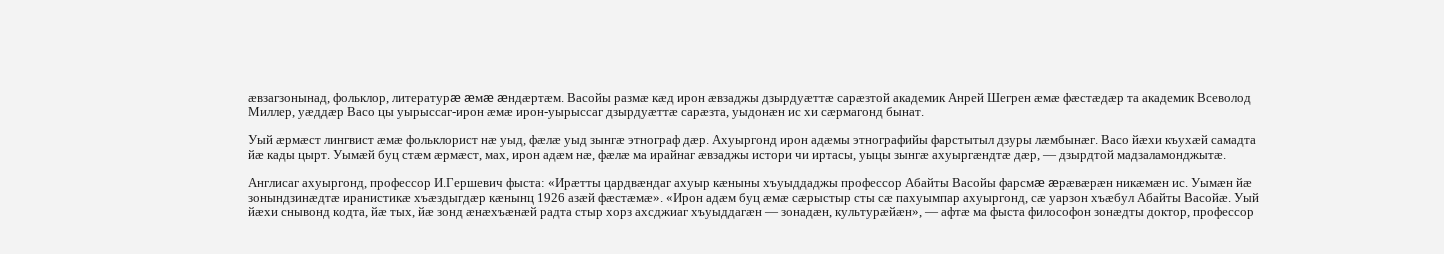æвзагзонынад, фольклор, литературæ æмæ æндæртæм. Васойы размæ кæд ирон æвзаджы дзырдуæттæ сарæзтой академик Анрей Шегрен æмæ фæстæдæр та академик Всеволод Миллер, уæддæр Васо цы уырыссаг-ирон æмæ ирон-уырыссаг дзырдуæттæ сарæзта, уыдонæн ис хи сæрмагонд бынат.

Уый æрмæст лингвист æмæ фольклорист нæ уыд, фæлæ уыд зынгæ этнограф дæр. Ахуыргонд ирон адæмы этнографийы фарстытыл дзуры лæмбынæг. Васо йæхи къухæй самадта йæ кады цырт. Уымæй буц стæм æрмæст, мах, ирон адæм нæ, фæлæ ма ирайнаг æвзаджы истори чи иртасы, уыцы зынгæ ахуыргæндтæ дæр, — дзырдтой мадзаламонджытæ.

Англисаг ахуыргонд, профессор И.Гершевич фыста: «Ирæтты цардвæндаг ахуыр кæныны хъуыддаджы профессор Абайты Васойы фарсмæ æрæвæрæн никæмæн ис. Уымæн йæ зонындзинæдтæ иранистикæ хъæздыгдæр кæнынц 1926 азæй фæстæмæ». «Ирон адæм буц æмæ сæрыстыр сты сæ пахуымпар ахуыргонд, сæ уарзон хъæбул Абайты Васойæ. Уый йæхи снывонд кодта, йæ тых, йæ зонд æнæхъæнæй радта стыр хорз ахсджиаг хъуыддагæн — зонадæн, культурæйæн», — афтæ ма фыста философон зонæдты доктор, профессор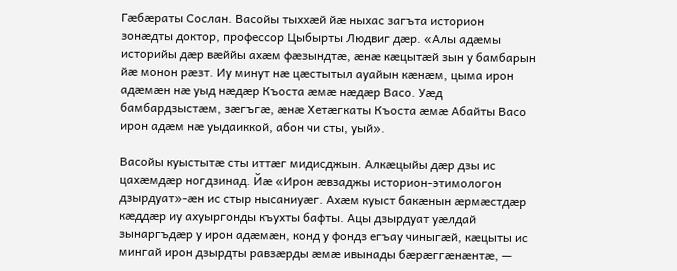Гæбæраты Сослан. Васойы тыххæй йæ ныхас загъта историон зонæдты доктор, профессор Цыбырты Людвиг дæр. «Алы адæмы историйы дæр вæййы ахæм фæзындтæ, æнæ кæцытæй зын у бамбарын йæ монон рæзт. Иу минут нæ цæстытыл ауайын кæнæм, цыма ирон адæмæн нæ уыд нæдæр Къоста æмæ нæдæр Васо. Уæд бамбардзыстæм, зæгъгæ, æнæ Хетæгкаты Къоста æмæ Абайты Васо ирон адæм нæ уыдаиккой, абон чи сты, уый».

Васойы куыстытæ сты иттæг мидисджын. Алкæцыйы дæр дзы ис цахæмдæр ногдзинад. Йæ «Ирон æвзаджы историон-этимологон дзырдуат»-æн ис стыр нысаниуæг. Ахæм куыст бакæнын æрмæстдæр кæддæр иу ахуыргонды къухты бафты. Ацы дзырдуат уæлдай зынаргъдæр у ирон адæмæн, конд у фондз егъау чиныгæй, кæцыты ис мингай ирон дзырдты равзæрды æмæ ивынады бæрæггæнæнтæ, —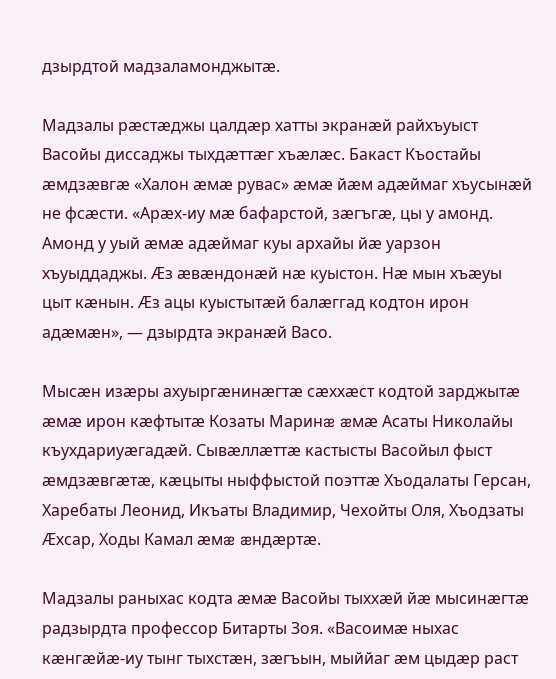дзырдтой мадзаламонджытæ.

Мадзалы рæстæджы цалдæр хатты экранæй райхъуыст Васойы диссаджы тыхдæттæг хъæлæс. Бакаст Къостайы æмдзæвгæ «Халон æмæ рувас» æмæ йæм адæймаг хъусынæй не фсæсти. «Арæх-иу мæ бафарстой, зæгъгæ, цы у амонд. Амонд у уый æмæ адæймаг куы архайы йæ уарзон хъуыддаджы. Æз æвæндонæй нæ куыстон. Нæ мын хъæуы цыт кæнын. Æз ацы куыстытæй балæггад кодтон ирон адæмæн», — дзырдта экранæй Васо.

Мысæн изæры ахуыргæнинæгтæ сæххæст кодтой зарджытæ æмæ ирон кæфтытæ Козаты Маринæ æмæ Асаты Николайы къухдариуæгадæй. Сывæллæттæ кастысты Васойыл фыст æмдзæвгæтæ, кæцыты ныффыстой поэттæ Хъодалаты Герсан, Харебаты Леонид, Икъаты Владимир, Чехойты Оля, Хъодзаты Æхсар, Ходы Камал æмæ æндæртæ.

Мадзалы раныхас кодта æмæ Васойы тыххæй йæ мысинæгтæ радзырдта профессор Битарты Зоя. «Васоимæ ныхас кæнгæйæ-иу тынг тыхстæн, зæгъын, мыййаг æм цыдæр раст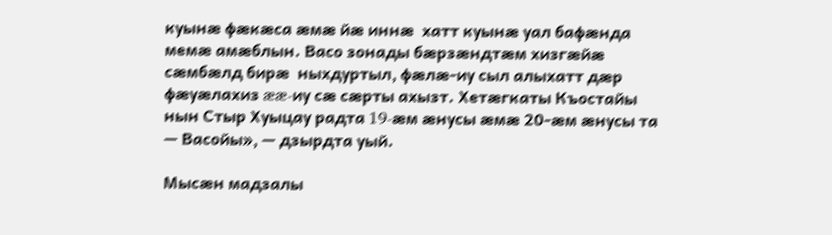куынæ фæкæса æмæ йæ иннæ  хатт куынæ уал бафæнда мемæ амæблын. Васо зонады бæрзæндтæм хизгæйæ сæмбæлд бирæ  ныхдуртыл, фæлæ-иу сыл алыхатт дæр фæуæлахиз ææ-иу сæ сæрты ахызт. Хетæгкаты Къостайы нын Стыр Хуыцау радта 19-æм æнусы æмæ 20-æм æнусы та — Васойы», — дзырдта уый.

Мысæн мадзалы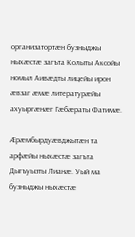организатортæн бузныджы ныхæстæ загъта Колыты Аксойы номыл Аивæдты лицейы ирон æвзаг æмæ литературæйы ахуыргæнæг Гæбæраты Фатимæ.

Æрæмбырдуæвджытæн та арфæйы ныхæстæ загъта Дыгъуызты Лианæ. Уый ма бузныджы ныхæстæ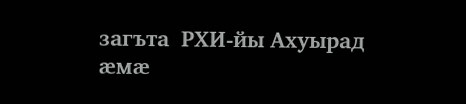загъта  РХИ-йы Ахуырад æмæ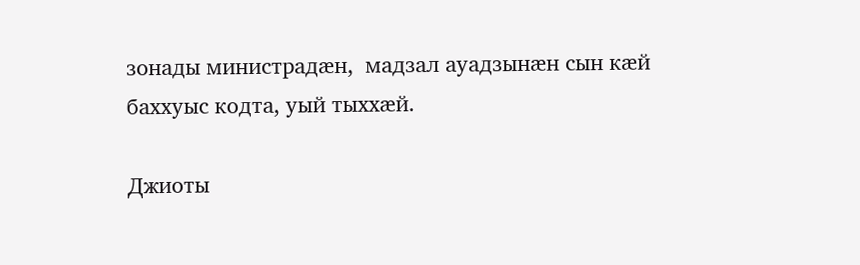зонады министрадæн,  мадзал ауадзынæн сын кæй баххуыс кодта, уый тыххæй.

Джиоты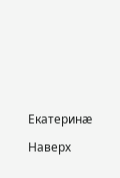Екатеринæ

Наверх